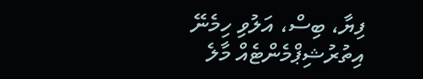ފިޔާ، ބިސް، އަލުވި ހިމެނޭ އިތުރުޝިޕްމެންޓެއް މާލެ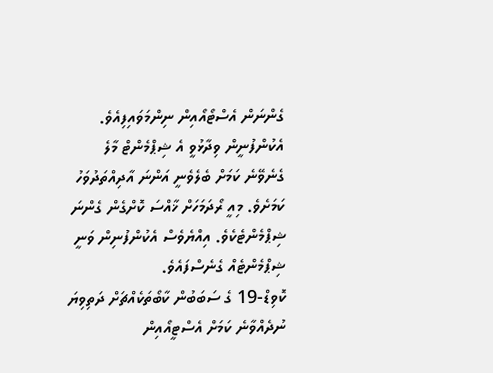ގެންނަން އެސްޓޯއޯއިން ނިންމަވައިފިއެވެ.
އެކުންފުނީން ވިދާޅުވީ އެ ޝިޕްމެންޓް މާލެ ގެނެވޭނެ ކަމަށް ބެލެވެނީ އަންނަ އާދިއްތަދުވަހު ކަމަށެވެ. މިއީ ރޯދަމަހަށް ޚާއްސަ ކޮށްގެން ގެންނަ ޝިޕްމެންޓެކެވެ. އިއްޔެވެސް އެކުންފުނިން ވަނީ ޝިޕްމެންޓެއް ގެނެސްފައެވެ.
ކޮވިޑް-19 ގެ ސަބަބުން ކާބޯތަކެއްޗަށް ދަތިވިޔަ ނުދެއްވާނެ ކަމަށް އެސްޓީއޯއިން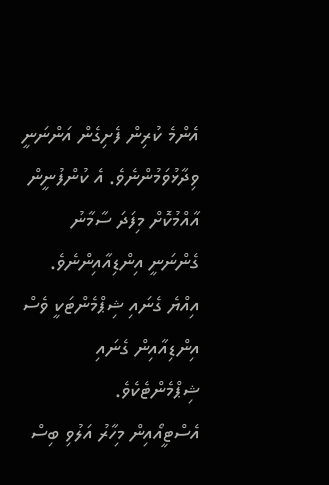އެންމެ ކުރިން ފެށިގެން އަންނަނީ ވިދާޅުވަމުންނެވެ. އެ ކުންފުނީން އާއްމުކޮށް މިފަދަ ސާމާނު ގެންނަނީ އިންޑިއާއިންނެވެ. އިއްޔެ ގެނައި ޝިޕްމެންޓަކީ ވެސް އިންޑިއާއިން ގެނައި ޝިޕްމެންޓެކެވެ.
އެސްޓީއޯއިން މިހާރު އަލުވި ބިސް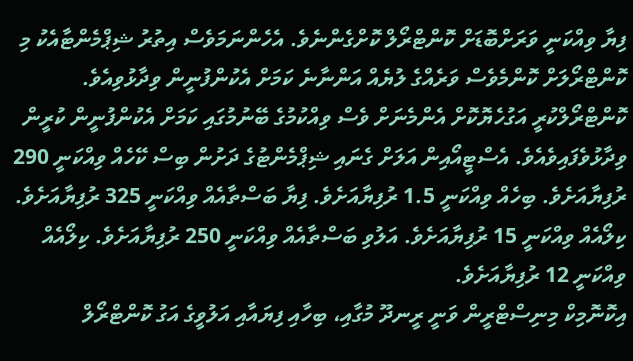ފިޔާ ވިއްކަނީ ވަރަށްބޮޑަށް ކޮންޓްރޯލް ކޮށްގެންނެވެ. އެހެންނަމަވެސް އިތުރު ޝިޕްމެންޓާއެކު މި ކޮންޓްރޯލަށް ކޮންމެވެސް ވަރެއްގެ ލުޔެއް އަންނާނެ ކަމަށް އެކުންފުނީން ވިދާޅުވިއެވެ.
ކޮންޓްރޯލްކުރީ އަގުހެޔޮކޮށް އެންމެނަށް ވެސް ވިއްކުމުގެ ބޭނުމުގައި ކަމަށް އެކުންފުނީން ކުރީން ވިދާޅުވެފައިވެއެވެ. އެސްޓީއޯއިން އަލަށް ގެނައި ޝިޕްމެންޓުގެ ދަށުން ބިސް ކޭހެއް ވިއްކަނީ 290 ރުފިޔާއަށެވެ. ބިހެއް ވިއްކަނީ 1.5 ރުފިޔާއަށެވެ. ފިޔާ ބަސްތާއެއް ވިއްކަނީ 325 ރުފިޔާއަށެވެ. ކިލޯއެއް ވިއްކަނީ 15 ރުފިޔާއަށެވެ. އަލުވި ބަސްތާއެއް ވިއްކަނީ 250 ރުފިޔާއަށެވެ. ކިލޯއެއް ވިއްކަނީ 12 ރުފިޔާއަށެވެ.
އިކޮނޮމިކް މިނިސްޓްރީން ވަނީ ރީނދޫ މުގާއި، ބިހާއި ފިޔައާއި އަލުވީގެ އަގު ކޮންޓްރޯލް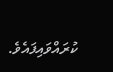ކުރައްވައިފައެވެ.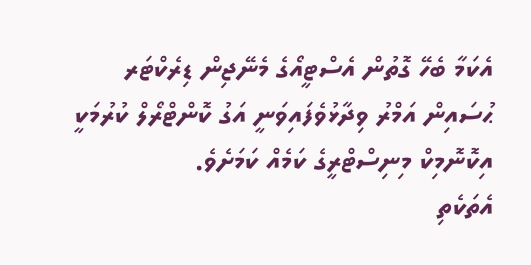އެކަމާ ބެހޭ ގޮތުން އެސްޓީއޯގެ މެނޭޖިން ޑިރެކްޓަރ ޙުސައިން އަމްރު ވިދާޅުވެފައިވަނީ އަގު ކޮންޓްރޯލް ކުރުމަކީ އިކޮނޮމިކް މިނިސްޓްރީގެ ކަމެއް ކަމަށެވެ.
އެތަކެތި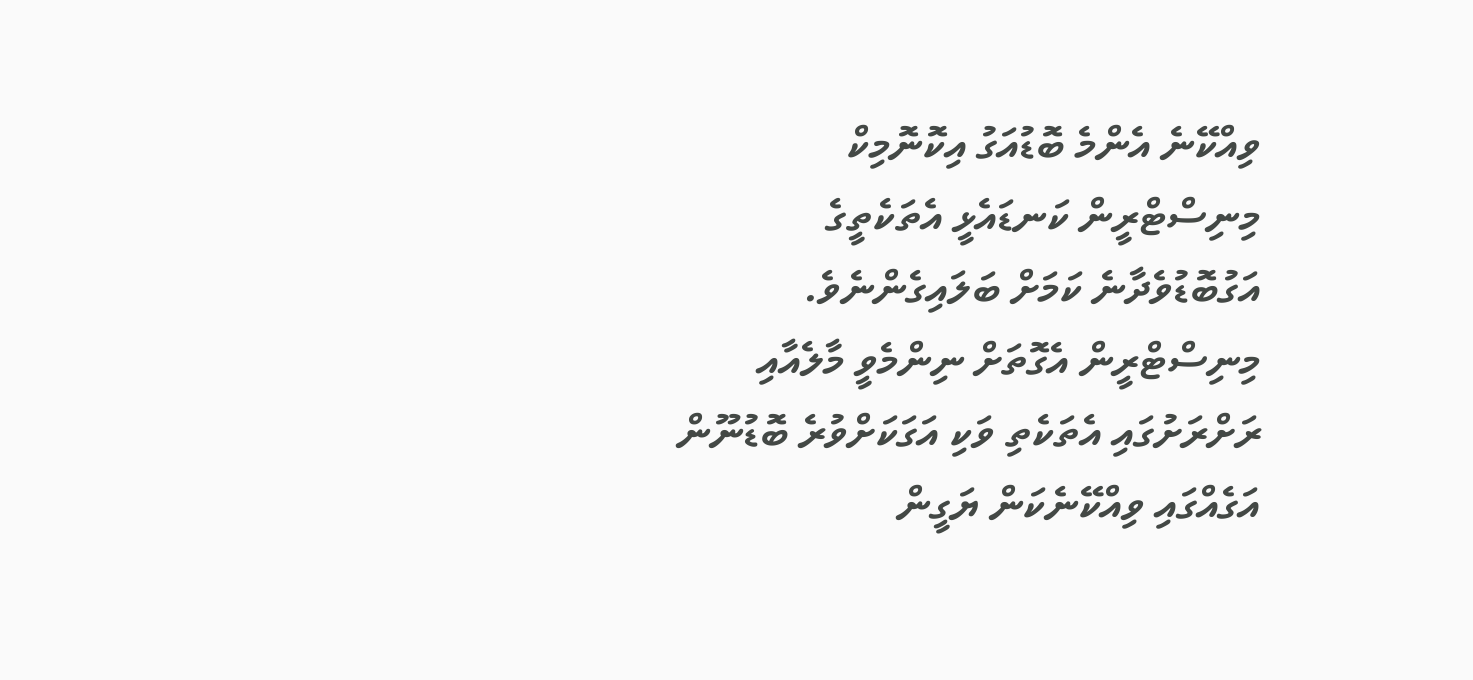ވިއްކޭނެ އެންމެ ބޮޑުއަގު އިކޮނޮމިކް މިނިސްޓްރީން ކަނޑައެޅީ އެތަކެތީގެ އަގުބޮޑުވެދާނެ ކަމަށް ބަލައިގެންނެވެ. މިނިސްޓްރީން އެގޮތަށް ނިންމެވީ މާލެއާއި ރަށްރަށުގައި އެތަކެތި ވަކި އަގަކަށްވުރެ ބޮޑުނޫން އަގެއްގައި ވިއްކޭނެކަން ޔަގީން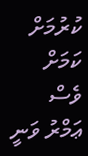ކުރުމަށް ކަމަށް ވެސް ޢަމްރު ވަނީ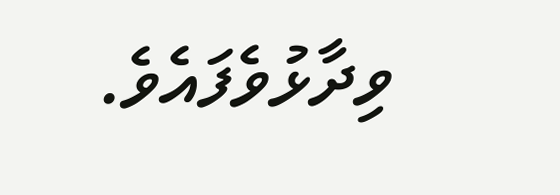ވިދާޅުވެފައެވެ.